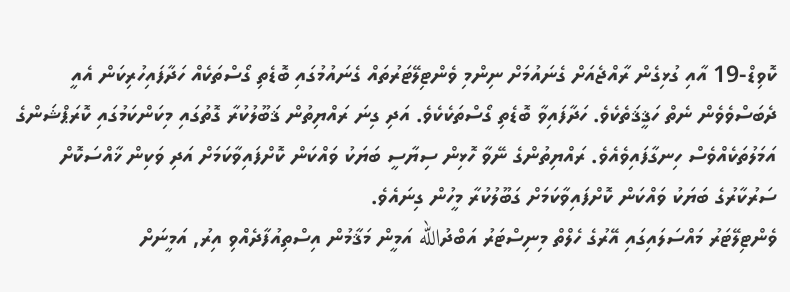ކޮވިޑް-19 އާއި ގުޅިގެން ރާއްޖެއަށް ގެނައުމަށް ނިންމި ވެންޓިލޭޓަރުތައް ގެނައުމުގައި ބޮޑެތި ގޯސްތަކެއް ހަދާފައިހުރިކަން އެއީ ދެބަސްވެވެން ނެތް ހަޤީޤަތެކެވެ. ހަދާފައިވާ ބޮޑެތި ގޯސްތަކެކެވެ. އަދި ގިނަ ރައްޔިތުން ޤަބޫލުކުރާ ގޮތުގައި މިކަންކަމުގައި ކޮރަޕްޝަންގެ އަމަލުތަކެއްވެސް ހިނގާފައިވެއެވެ. ރައްޔިތުންގެ ނޭވާ ހޮޅިން ސިޔާސީ ބަޔަކު ވައްކަން ކޮށްފައިވާކަމަށް އަދި ވަކިން ޚާއްސަކޮށް ސަރުކާރުގެ ބަޔަކު ވައްކަން ކޮށްފައިވާކަމަށް ގަބޫލުކުރާ މީހުން ގިނައެވެ.
ވެންޓިލޭޓަރު މައްސަލައިގައި އޭރުގެ ހެލްތް މިނިސްޓަރު އަބްދުالله އަމީން މަޤާމުން އިސްތިއުފާދެއްވި އިރު, އަމީނަށް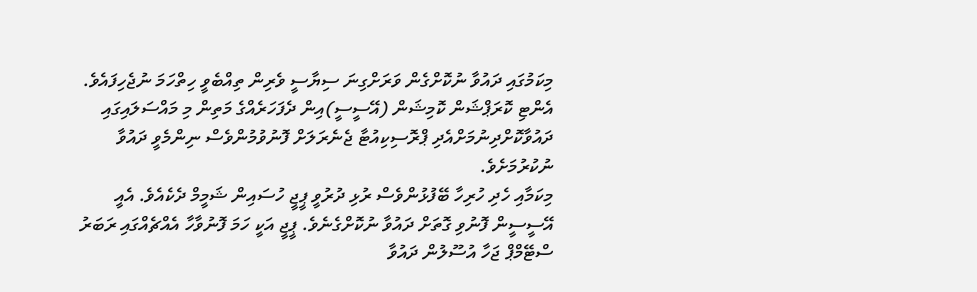މިކަމުގައި ދައުވާ ނުކޮށްގެން ވަރަށްގިނަ ސިޔާސީ ވެރިން ތިއްބެވީ ހިތްހަމަ ނުޖެހިފައެވެ. އެންޓި ކޮރަޕްޝަން ކޮމިޝަން (އޭސީސީ)އިން ދެފަހަރެއްގެ މަތިން މި މައްސަލައިގައި ދައުވާކޮށްދިނުމަށްއެދި ޕްރޮސިކިއުޓާ ޖެނެރަލަށް ފޮނުވުމުންވެސް ނިންމެވީ ދައުވާ ނުކުރުމަށެވެ.
މިކަމާއި ހެދި ހުރިހާ ބޭފުޅުންވެސް ރުޅި ދުރުވީ ޕީޖީ ހުސައިން ޝަމީމް ދެކެއެވެ. އެއީ އޭސީސީން ފޮނުވި ގޮތަށް ދައުވާ ނުކޮށްގެނެވެ. ޕީޖީ އަކީ ހަމަ ފޮނުވާހާ އެއްޗެއްގައި ރަބަރު ސްޓޭމްޕް ޖަހާ އުސޫލުން ދައުވާ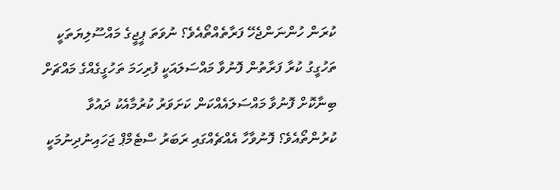ކުރަން ހުންނަންޖެހޭ ފަރާތެއްތޯއެވެ؟ ނުވަތަ ޕީޖީގެ މައްސޫލިޔަތަކީ ތަހުގީގު ކުރާ ފަރާތުން ފޮނުވާ މައްސަލައަކީ ފުރިހަމަ ތަހުގީގެއްގެ މައްޗަށް ބިނާކޮށް ފޮނުވާ މައްސަލައެއްކަން ކަށަވަރު ކުރުމާއެކު ދައުވާ ކުރުންތޯއެވެ؟ ފޮނުވާހާ އެއްޗެއްގައި ރަބަރު ސްޓެމްޕް ޖަހައިނުދިނުމަކީ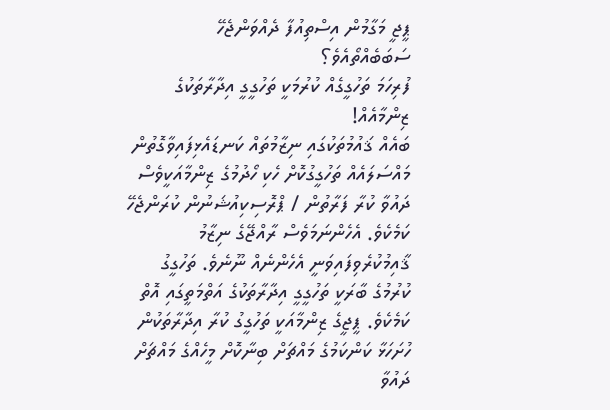ޕީޖީ މަގާމުން އިސްތިއުފާ ދެއްވަންޖެހޭ ސަބަބެއްތޯއެވެ؟
ފުރިހަމަ ތަހުގީގެއް ކުރުމަކީ ތަހުގީގީ އިދާރާތަކުގެ ޒިންމާއެއް!
ބައެއް ޤައުމުތަކުގައި ނިޒާމުތައް ކަނޑައެޅިފައިވާގޮތުން މައްސަލައެއް ތަހުގީގުކޮށް ހެކި ހޯދުމުގެ ޒިންމާއަކީވެސް ދައުވާ ކުރާ ފަރާތުން / ޕްރޮސިކިއުޝަނުން ކުރަންޖެހޭ ކަމެކެވެ. އެހެންނަމަވެސް ރާއްޖޭގެ ނިޒާމު ޤާއިމުކުރެވިފައިވަނީ އެހެންނެއް ނޫނެވެ. ތަހުގީގު ކުރުމުގެ ބާރަކީ ތަހުގީގީ އިދާރާތަކުގެ އަތްމަތީގައި އޮތް ކަމެކެވެ. ޕީޖީގެ ޒިންމާއަކީ ތަހުގީގު ކުރާ އިދާރާތަކުން ހުށަހަޅާ ކަންކަމުގެ މައްޗަށް ބިނާކޮށް މީހެއްގެ މައްޗަށް ދައުވާ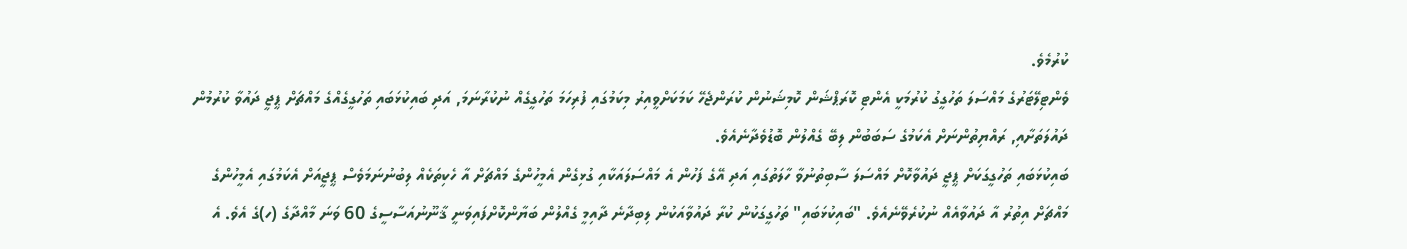ކުރުމެވެ.
ވެންޓިލޭޓަރުގެ މައްސަލަ ތަހުގީގު ކުރުމަކީ އެންޓި ކޮރަޕްޝަން ކޮމިޝަނުން ކުރަންޖެހޭ ކަމަކަށްވީއިރު މިކަމުގައި ފުރިހަމަ ތަހުގީގެއް ނުކުރާނަމަ, އަދި ބައިކުޅަބައި ތަހުގީގެއްގެ މައްޗަށް ޕީޖީ ދައުވާ ކުރުމުން ދައުލަތަށާއި, ރައްޔިތުންނަށް އެކަމުގެ ސަބަބުން ލިބޭ ގެއްލުން ބޮޑުވެދާނެއެވެ.
ބައިކުޅަބައި ތަހުގީގަކަށް ޕީޖީ ދައުވާކޮށް މައްސަލަ ސާބިތުނުވާ ހާލަތުގައި އަދި އޭގެ ފަހުން އެ މައްސަލައަކާއި ގުޅިގެން އެމީހުންގެ މައްޗަށް އާ ހެކިތަކެއް ލިބުނުނަމަވެސް ޕީޖީއަށް އެކަމުގައި އެމީހުންގެ މައްޗަށް އިތުރު އާ ދައުވާއެއް ނުކުރެވޭނެއެވެ. "ބައިކުޅަބައި" ތަހުގީގަކުން ކުރާ ދައުވާއަކުން ލިބިދާނެ ދާއިމީ ގެއްލުން ބަޔާންކޮށްފައިވަނީ ޤާނޫނުއަސާސީގެ 60 ވަނަ މާއްދާގެ (ހ)ގެ އެވެ. އެ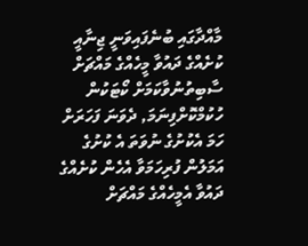މާއްދާގައި ބުނެފައިވަނީ ޖިނާއީ ކުށެއްގެ ދައުވާ މީހެއްގެ މައްޗަށް ސާބިތުނުވާކަމަށް ކޯޓަކުން ހުކުމްކޮށްފިނަމަ, ދެވަނަ ފަހަރަށް ހަމަ އެކުށުގެ ނުވަތަ އެ ކުށުގެ އަމަލުން ފުރިހަމަވާ އެހެން ކުށެއްގެ ދައުވާ އެމީހެއްގެ މައްޗަށް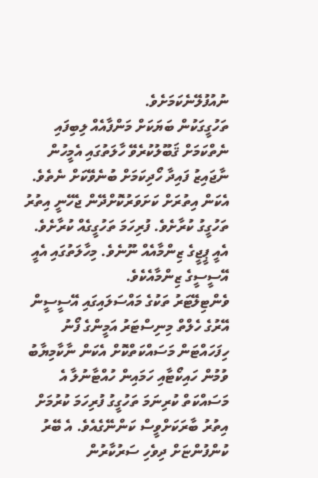ނުއުފުލޭނެކަމަށެވެ.
ތަހުގީގަކުން ބަޔަކަށް މަންފާއެއް ލިބިފައި ނެތްކަމަށް ޤަބޫލުކުރެވޭ ހާލަތުގައި އެމީހުން ނާޖައިޒު ފައިދާ ހޯދިކަމަށް ބުނެވޭކަށް ނެތެވެ. އެކަން އިތުރަށް ކަށަވަރުކޮށްދޭން ޖެހޭނީ އިތުރު ތަހުގީގު ކުރާށެވެ. ފުރިހަމަ ތަހުގީގެއް ކުރާށެވެ. އެއީ ޕީޖީގެ ޒިންމާއެއް ނޫނެވެ. މިހާލަތުގައި އެއީ އޭސީސީގެ ޒިންމާއެކެވެ.
ވެންޓިލޭޓަރު ތަކުގެ މައްސަލައިގައި އޭސީސީން އޭރުގެ ހެލްތް މިނިސްޓަރު އަމީންގެ ފޯނު ހިފަހައްޓަން މަސައްކަތްކޮށް އެކަން ނާކާމިޔާބު ވުމުން ހައިކޯޓާއި ހަމައިން ހުއްޓާނުލާ އެ މަސައްކަތް ކުރިނަމަ ތަހުގީގު ފުރިހަމަ ކުރުމަށް އިތުރު ބާރަކަށްވީސް ކަންނޭގެއެވެ. އެ ބޭރު ކުންފުންޏަށް ދިވެހި ސަރުކާރުން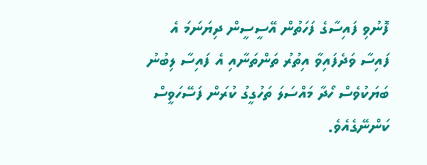ފޮނުވި ފައިސާގެ ފަހަތުން އޭސީސީން ދިޔަނަމަ އެ ފައިސާ ވަދެފައިވާ އިތުރު ތަންތަނާއި އެ ފައިސާ ލިބުނު ބަޔަކުވެސް ހޯދާ މައްސަލަ ތަހުގީގު ކުރަން ފަސޭހަވީސް ކަންނޭގެއެވެ.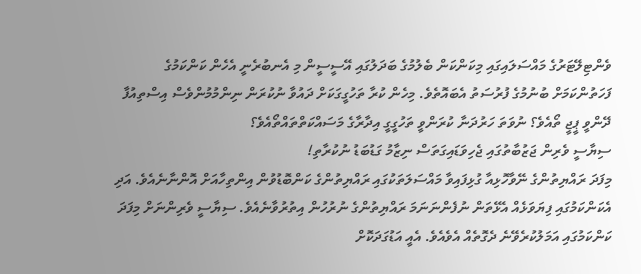ވެންޓިލޭޓަރުގެ މައްސަލައިގައި މިކަންކަން ބެލުމުގެ ބަދަލުގައި އޭސީސީން މި އެނބުރެނީ އެހެން ކަންކަމުގެ ފަހަތުންކަމަށް ބުނުމުގެ ފުރުސަތު އެބައޮތެވެ. މިހެން ކުރާ ތަހުގީގަކަށް ދައުވާ ނުކުރަން ނިންމުމުންވެސް އިސްތިއުފާ ދޭންވީ ޕީޖީ ތޯއެވެ؟ ނުވަތަ ހަރުދަނާ ކުރަންވީ ތަހުގީގީ އިދާރާގެ މަސައްކަތްތައްތޯއެވެ؟
ސިޔާސީ ވެރިން ޖަޒުބާތުގައި ޖެހިވަޑައިގަތަސް ނިޒާމު ގަޑުބަޑު ނުކުރާތި!
މިފަދަ ރައްޔިތުންގެ ނޭވާހޮޅިއާ ގުޅިފައިވާ މައްސަލަތަކުގައި ރައްޔިތުންގެ ކަންބޮޑުވުން އިންތިހާއަށް އޮންނާނެއެވެ. އަދި އެކަންކަމުގައި ފިޔަވަޅެއް އެޅޭތަން ނުފެންނަނަމަ ރައްޔިތުންގެ ނުރުހުން އިތުރުވާނެއެވެ. ސިޔާސީ ވެރިންނަށް މިފަދަ ކަންކަމުގައި އަމަލުކުރެވޭނެ ދެގޮތެއް އެވެއެވެ. އެއީ އަޑުގަދަކޮށް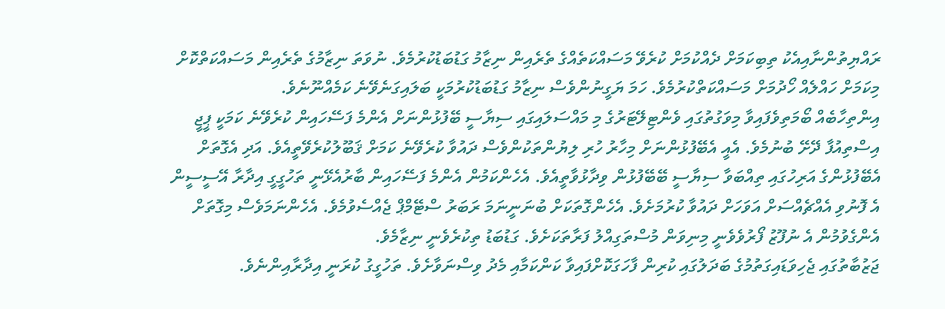ރައްޔިތުންނާއިއެކު ތިބިކަމަށް ދެއްކުމަށް ކުރެވޭ މަސައްކަތެއްގެ ތެރެއިން ނިޒާމު ގަޑުބަޑުކުރުމެވެ. ނުވަތަ ނިޒާމުގެ ތެރެއިން މަސައްކަތްކޮށް މިކަމަށް ހައްލެއް ހޯދުމަށް މަސައްކަތްކުރުމެވެ. ހަމަ ޔަގީނުންވެސް ނިޒާމު ގަޑުބަޑުކުރުމަކީ ބަލައިގަނެވޭނެ ކަމެއްނޫނެވެ.
އިންތިހާބެއް ބޯމަތިވެފައިވާ މިވަގުތުގައި ވެންޓިލޭޓަރުގެ މި މައްސަލައިގައި ސިޔާސީ ބޭފުޅުންނަށް އެންމެ ފަސޭހައިން ކުރެވޭނެ ކަމަކީ ޕީޖީ އިސްތިއުފާ ދޭށޭ ބުނުމެވެ. އެއީ އެބޭފުޅުންނަށް މިހާރު ހުރި ލިޔުންތަކުންވެސް ދައުވާ ކުރެވޭނެ ކަމަށް ޤަބޫލުކުރެވޭތީއެވެ. އަދި އެގޮތަށް އެބޭފުޅުންގެ އަރިހުގައި ތިއްބަވާ ސިޔާސީ ބޭބޭފުޅުން ވިދާޅުވާތީއެވެ. އެހެންކަމުން އެންމެ ފަސޭހައިން ބާރުއެޅޭނީ ތަހުގީގީ އިދާރާ އޭސީސީން އެ ފޮނުވި އެއްޗެއްސަށް އަވަހަށް ދައުވާ ކުރުމަށެވެ. އެހެންގޮތަކަށް ބުނަނީނަމަ ރަބަރު ސްޓޭމްޕް ޖެއްސެވުމެވެ. އެހެންނަމަވެސް މިގޮތަށް އެންގެވުމުން އެ ނުފޫޒު ފޯރުވެވެނީ މިނިވަން މުސްތަގިއްލު ފަރާތަކަށެވެ. ގަޑުބަޑު ތިކުރެވެނީ ނިޒާމެވެ.
ޖަޒުބާތުގައި ޖެހިވަޑައިގަތުމުގެ ބަދަލުގައި ކުރިން ފާހަގަކޮށްފައިވާ ކަންކަމާއި މެދު ވިސްނަވާށެވެ. ތަހުގީގު ކުރަނީ އިދާރާއިންނެވެ.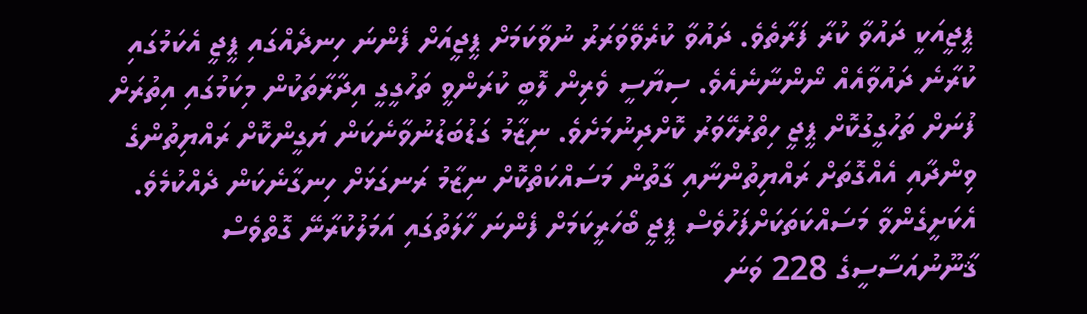ޕީޖީއަކީ ދައުވާ ކުރާ ފަރާތެވެ. ދައުވާ ކުރެވޭވަރަރު ނުވާކަމަށް ޕީޖީއަށް ފެންނަ ހިނދެއްގައި ޕީޖީ އެކަމުގައި ކުރާނެ ދައުވާއެއް ނޯންނާނެއެވެ. ސިޔާސީ ވެރިން ލޮބީ ކުރަންވީ ތަހުގީގީ އިދާރާތަކުން މިކަމުގައި އިތުރަށް ފުނަށް ތަހުގީގުކޮށް ޕީޖީ ހިތްރުހޭވަރު ކޮށްދިނުމަށެވެ. ނިޒާމު ގަޑުބަޑުނުވާނެކަން ޔަގީންކޮށް ރައްޔިތުންގެ ވިންދާއި އެއްގޮތަށް ރައްޔިތުންނާއި ގާތުން މަސައްކަތްކޮށް ނިޒާމު ރަނގަޅަށް ހިނގާނެކަން ދެއްކުމެވެ.
އެކަށީގެންވާ މަސައްކަތަކަށްފަހުވެސް ޕީޖީ ބޯހަރީކަމަށް ފެންނަ ހާލަތުގައި އަމަލުކުރާނޭ ގޮތްވެސް ޤާނޫނުއަސާސީގެ 228 ވަނަ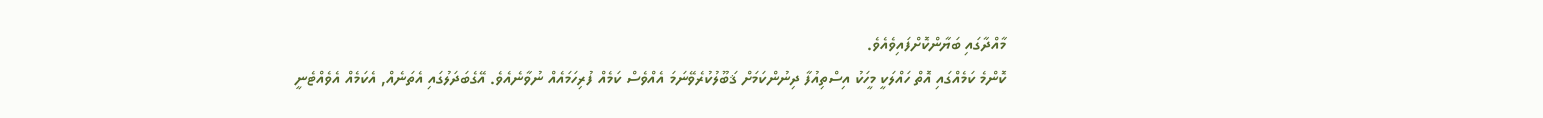މާއްދާގައި ބަޔާންކޮށްފައިވެއެވެ.
ކޮންމެ ކަމެއްގައި އޮތް ހައްލަކީ މީހަކު އިސްތިއުފާ ދިނުންކަމަށް ޤަބޫލުކުރެވޭނަމަ އެއްވެސް ކަމެއް ފުރިހަމައެއް ނުވާނެއެވެ. އޭގެބަދަލުގައި އެތަނެއް, އެކަމެއް އެވެއްޓެނީ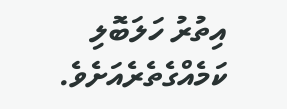އިތުރު ހަލަބޮލި ކަމެއްގެތެރެއަށެވެ.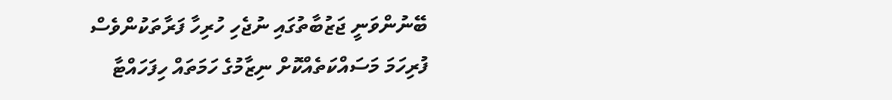ބޭނުންވަނީ ޖަޒުބާތުގައި ނުޖެހި ހުރިހާ ފަރާތަކުންވެސް ފުރިހަމަ މަސައްކަތެއްކޮށް ނިޒާމުގެ ހަމަތައް ހިފަހައްޓާ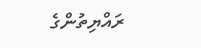ރައްޔިތުންގެ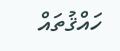ހައްޤުތައް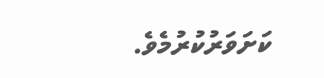ކަށަވަރުކުރުމެވެ.